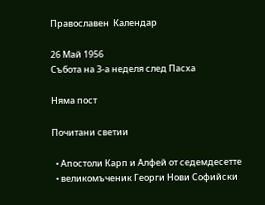Православен  Календар

26 Май 1956
Събота на 3-а неделя след Пасха

Няма пост

Почитани светии

  • Апостоли Карп и Алфей от седемдесетте
  • великомъченик Георги Нови Софийски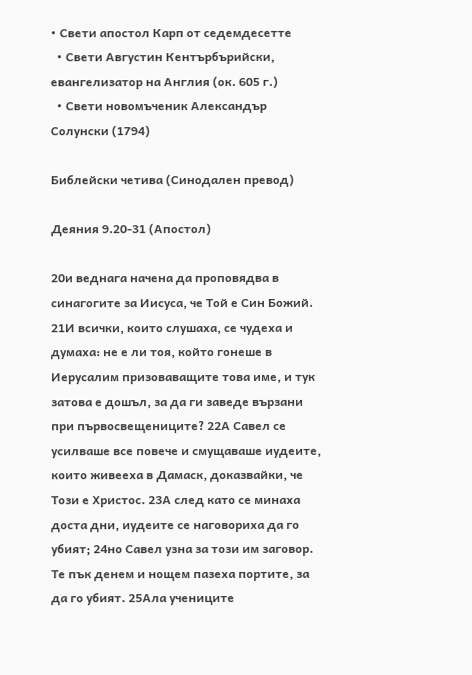• Свети апостол Карп от седемдесетте
  • Свети Августин Кентърбърийски, евангелизатор на Англия (ок. 605 г.)
  • Свети новомъченик Александър Солунски (1794)

Библейски четива (Синодален превод)

Деяния 9.20-31 (Апостол)

20и веднага начена да проповядва в синагогите за Иисуса, че Той е Син Божий. 21И всички, които слушаха, се чудеха и думаха: не е ли тоя, който гонеше в Иерусалим призоваващите това име, и тук затова е дошъл, за да ги заведе вързани при първосвещениците? 22А Савел се усилваше все повече и смущаваше иудеите, които живееха в Дамаск, доказвайки, че Този е Христос. 23А след като се минаха доста дни, иудеите се наговориха да го убият; 24но Савел узна за този им заговор. Те пък денем и нощем пазеха портите, за да го убият. 25Ала учениците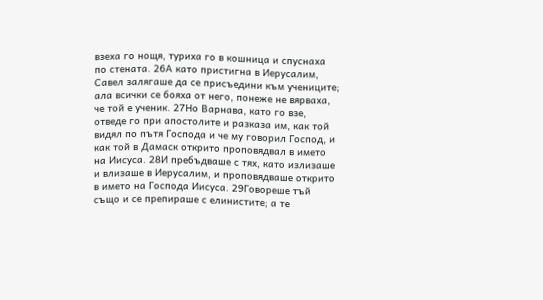взеха го нощя, туриха го в кошница и спуснаха по стената. 26А като пристигна в Иерусалим, Савел залягаше да се присъедини към учениците; ала всички се бояха от него, понеже не вярваха, че той е ученик. 27Но Варнава, като го взе, отведе го при апостолите и разказа им, как той видял по пътя Господа и че му говорил Господ, и как той в Дамаск открито проповядвал в името на Иисуса. 28И пребъдваше с тях, като излизаше и влизаше в Иерусалим, и проповядваше открито в името на Господа Иисуса. 29Говореше тъй също и се препираше с елинистите; а те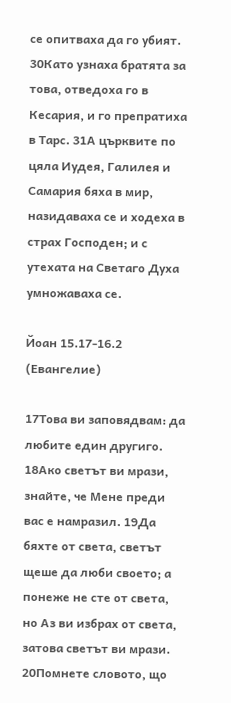се опитваха да го убият. 30Като узнаха братята за това, отведоха го в Кесария, и го препратиха в Тарс. 31А църквите по цяла Иудея, Галилея и Самария бяха в мир, назидаваха се и ходеха в страх Господен; и с утехата на Светаго Духа умножаваха се.

Йоан 15.17-16.2 (Евангелие)

17Това ви заповядвам: да любите един другиго. 18Ако светът ви мрази, знайте, че Мене преди вас е намразил. 19Да бяхте от света, светът щеше да люби своето; а понеже не сте от света, но Аз ви избрах от света, затова светът ви мрази. 20Помнете словото, що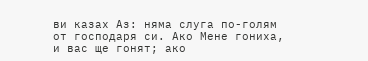ви казах Аз: няма слуга по-голям от господаря си. Ако Мене гониха, и вас ще гонят; ако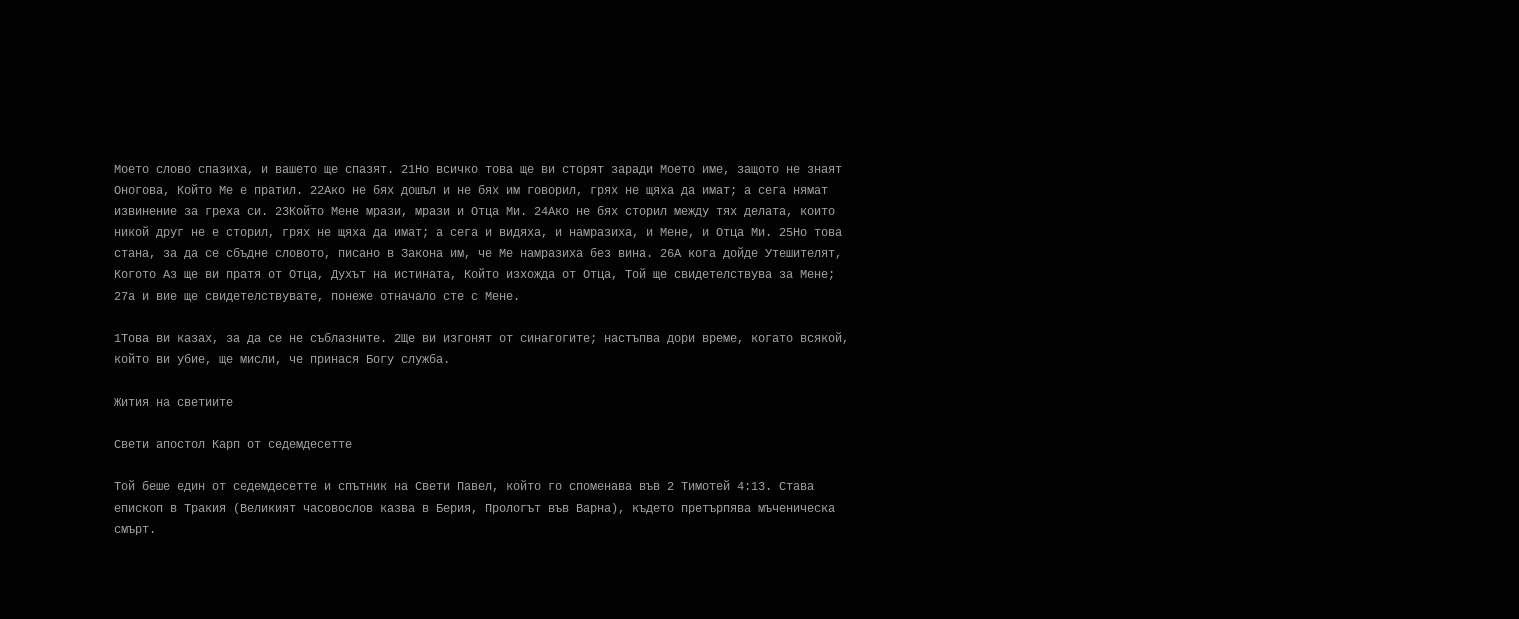Моето слово спазиха, и вашето ще спазят. 21Но всичко това ще ви сторят заради Моето име, защото не знаят Оногова, Който Ме е пратил. 22Ако не бях дошъл и не бях им говорил, грях не щяха да имат; а сега нямат извинение за греха си. 23Който Мене мрази, мрази и Отца Ми. 24Ако не бях сторил между тях делата, които никой друг не е сторил, грях не щяха да имат; а сега и видяха, и намразиха, и Мене, и Отца Ми. 25Но това стана, за да се сбъдне словото, писано в Закона им, че Ме намразиха без вина. 26А кога дойде Утешителят, Когото Аз ще ви пратя от Отца, Духът на истината, Който изхожда от Отца, Той ще свидетелствува за Мене; 27а и вие ще свидетелствувате, понеже отначало сте с Мене.

1Това ви казах, за да се не съблазните. 2Ще ви изгонят от синагогите; настъпва дори време, когато всякой, който ви убие, ще мисли, че принася Богу служба.

Жития на светиите

Свети апостол Карп от седемдесетте

Той беше един от седемдесетте и спътник на Свети Павел, който го споменава във 2 Тимотей 4:13. Става епископ в Тракия (Великият часовослов казва в Берия, Прологът във Варна), където претърпява мъченическа смърт.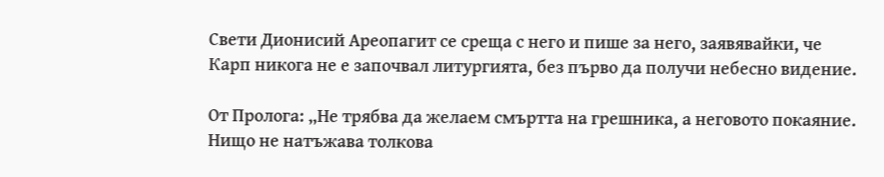Свети Дионисий Ареопагит се среща с него и пише за него, заявявайки, че Карп никога не е започвал литургията, без първо да получи небесно видение.

От Пролога: „Не трябва да желаем смъртта на грешника, а неговото покаяние. Нищо не натъжава толкова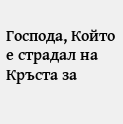Господа, Който е страдал на Кръста за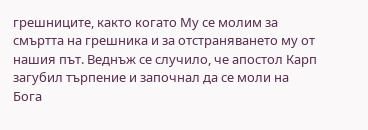грешниците, както когато Му се молим за смъртта на грешника и за отстраняването му от нашия път. Веднъж се случило, че апостол Карп загубил търпение и започнал да се моли на Бога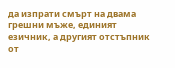да изпрати смърт на двама грешни мъже, единият езичник, а другият отстъпник от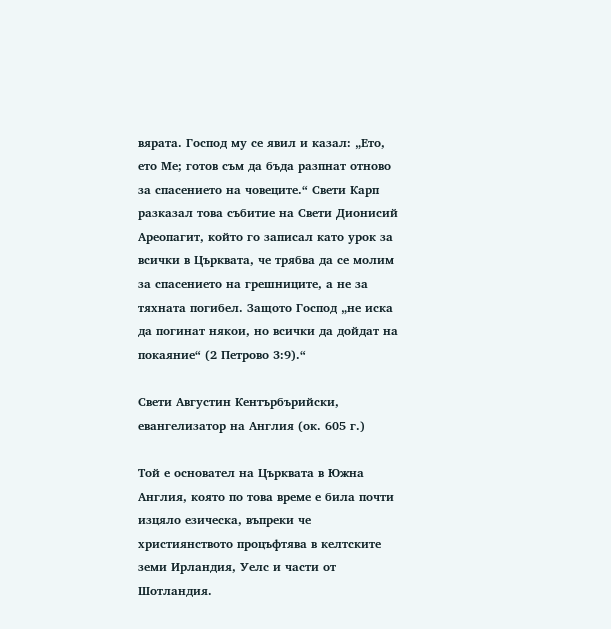вярата. Господ му се явил и казал: „Ето, ето Ме; готов съм да бъда разпнат отново за спасението на човеците.“ Свети Карп разказал това събитие на Свети Дионисий Ареопагит, който го записал като урок за всички в Църквата, че трябва да се молим за спасението на грешниците, а не за тяхната погибел. Защото Господ „не иска да погинат някои, но всички да дойдат на покаяние“ (2 Петрово 3:9).“

Свети Августин Кентърбърийски, евангелизатор на Англия (ок. 605 г.)

Той е основател на Църквата в Южна Англия, която по това време е била почти изцяло езическа, въпреки че християнството процъфтява в келтските земи Ирландия, Уелс и части от Шотландия.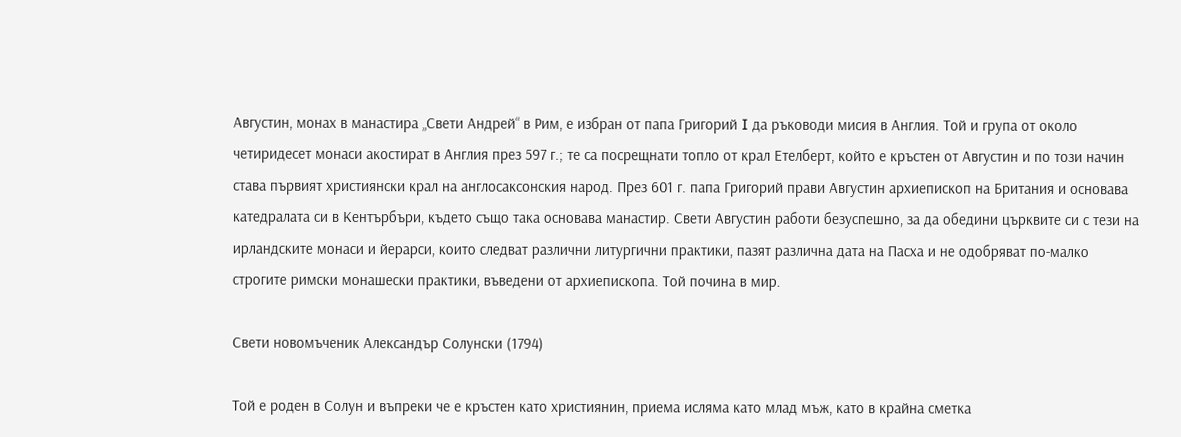Августин, монах в манастира „Свети Андрей“ в Рим, е избран от папа Григорий I да ръководи мисия в Англия. Той и група от около четиридесет монаси акостират в Англия през 597 г.; те са посрещнати топло от крал Етелберт, който е кръстен от Августин и по този начин става първият християнски крал на англосаксонския народ. През 601 г. папа Григорий прави Августин архиепископ на Британия и основава катедралата си в Кентърбъри, където също така основава манастир. Свети Августин работи безуспешно, за да обедини църквите си с тези на ирландските монаси и йерарси, които следват различни литургични практики, пазят различна дата на Пасха и не одобряват по-малко строгите римски монашески практики, въведени от архиепископа. Той почина в мир.

Свети новомъченик Александър Солунски (1794)

Той е роден в Солун и въпреки че е кръстен като християнин, приема исляма като млад мъж, като в крайна сметка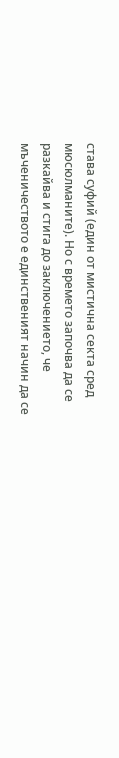става суфий (един от мистична секта сред мюсюлманите). Но с времето започва да се разкайва и стига до заключението, че мъченичеството е единственият начин да се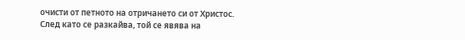очисти от петното на отричането си от Христос. След като се разкайва, той се явява на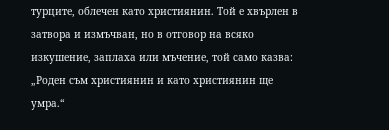турците, облечен като християнин. Той е хвърлен в затвора и измъчван, но в отговор на всяко изкушение, заплаха или мъчение, той само казва: „Роден съм християнин и като християнин ще умра.“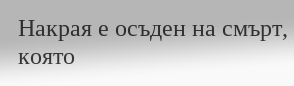Накрая е осъден на смърт, която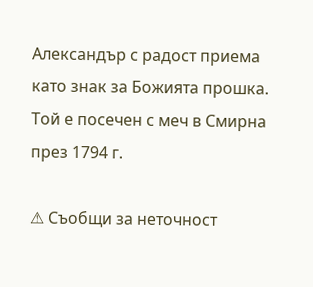Александър с радост приема като знак за Божията прошка. Той е посечен с меч в Смирна през 1794 г.

⚠ Съобщи за неточност